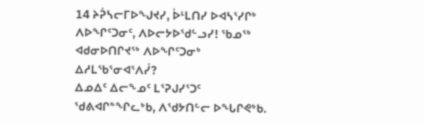14 ᔨᕉᓴᓕᒥᐅᖑᔪᓯ, ᐆᒻᒪᑎᓯ ᐅᐊᓴᕐᓯᒋᒃ ᐱᐅᖏᑦᑐᓂᑦ, ᐱᐅᓕᔭᐅᖁᓪᓗᓯ! ᖃᓄᖅ ᐊᑯᓂᐅᑎᒋᔪᖅ ᐱᐅᖏᑦᑐᓂᒃ ᐃᓱᒪᖃᕐᓂᐊᕐᐱᓰ?
ᐃᓄᐃᑦ ᐃᓕᖕᓄᑦ ᒪᕐᕈᒍᓯᕐᑐᑦ ᖁᕕᐊᒋᓐᖏᓚᒃᑲ, ᐱᖁᔭᑎᓪᓕ ᐅᖓᒋᕙᒃᑲ.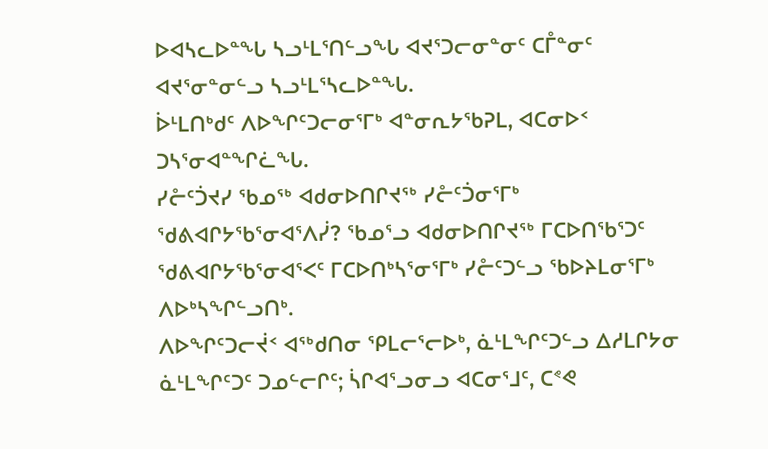ᐅᐊᓴᓚᐅᓐᖓ ᓴᓗᒻᒪᕐᑎᓪᓗᖓ ᐊᔪᕐᑐᓕᓂᓐᓂᑦ ᑕᒤᓐᓂᑦ ᐊᔪᕐᓂᓐᓂᓪᓗ ᓴᓗᒻᒪᕐᓴᓚᐅᓐᖓ.
ᐆᒻᒪᑎᒃᑯᑦ ᐱᐅᖏᑦᑐᓕᓂᕐᒥᒃ ᐊᓐᓂᕆᔭᖃᕈᒪ, ᐊᑕᓂᐅᑉ ᑐᓴᕐᓂᐊᓐᖏᓛᖓ.
ᓯᓔᑦᑑᔪᓯ ᖃᓄᖅ ᐊᑯᓂᐅᑎᒋᔪᖅ ᓯᓔᑦᑑᓂᕐᒥᒃ ᖁᕕᐊᒋᔭᖃᕐᓂᐊᕐᐱᓰ? ᖃᓄᕐᓗ ᐊᑯᓂᐅᑎᒋᔪᖅ ᒥᑕᐅᑎᖃᕐᑐᑦ ᖁᕕᐊᒋᔭᖃᕐᓂᐊᕐᐸᑦ ᒥᑕᐅᑎᒃᓴᕐᓂᕐᒥᒃ ᓯᓔᑦᑐᓪᓗ ᖃᐅᔨᒪᓂᕐᒥᒃ ᐱᐅᒃᓴᖏᓪᓗᑎᒃ.
ᐱᐅᖏᑦᑐᓕᔫᑉ ᐊᖅᑯᑎᓂ ᕿᒪᓕᕐᓕᐅᒃ, ᓈᒻᒪᖏᑦᑐᓪᓗ ᐃᓱᒪᒋᔭᓂ ᓈᒻᒪᖏᑦᑐᑦ ᑐᓄᓪᓕᒋᑦ; ᓵᒋᐊᕐᓗᓂᓗ ᐊᑕᓂᕐᒧᑦ, ᑕᕝᕙ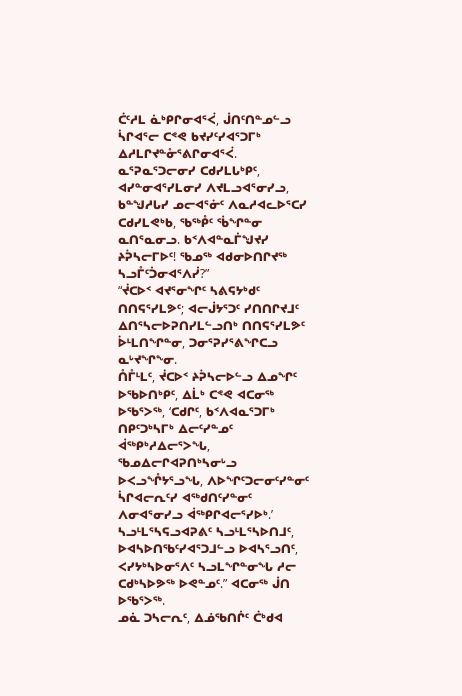ᑖᑦᓱᒪ ᓈᒃᑭᒋᓂᐊᕐᐹ, ᒎᑎᑦᑎᓐᓄᓪᓗ ᓵᒋᐊᕐᓕ ᑕᕝᕙ ᑲᔪᓯᑦᓯᐊᕐᑐᒥᒃ ᐃᓱᒪᒋᔪᓐᓁᕐᕕᒋᓂᐊᕐᐹ.
ᓇᕐᕈᓇᕐᑐᓕᓂᓯ ᑕᑯᓯᒪᒐᒃᑭᑦ, ᐊᓯᓐᓂᐊᕐᓯᒪᓂᓯ ᐱᔪᒪᓗᐊᕐᓂᓯᓗ, ᑲᓐᖑᓱᒐᓯ ᓄᓕᐊᕐᓃᑦ ᐱᓇᓱᐊᓚᐅᕐᑕᓯ ᑕᑯᓯᒪᕙᒃᑲ, ᖃᖅᑬᑦ ᖄᖏᓐᓂ ᓇᑎᕐᓇᓂᓗ. ᑲᑉᐱᐊᓐᓇᒦᖑᔪᓯ ᔨᕉᓴᓕᒥᐅᑦ! ᖃᓄᖅ ᐊᑯᓂᐅᑎᒋᔪᖅ ᓴᓗᒤᑦᑑᓂᐊᕐᐱᓰ?”
“ᔫᑕᐅᑉ ᐊᔪᕐᓂᖏᑦ ᓴᕕᕋᔭᒃᑯᑦ ᑎᑎᕋᕐᓯᒪᕗᑦ; ᐊᓕᒎᔭᕐᑐᑦ ᓯᑎᑎᒋᔪᒧᑦ ᐃᑎᕐᓴᓕᐅᕈᑎᓯᒪᓪᓗᑎᒃ ᑎᑎᕋᕐᓯᒪᕗᑦ ᐆᒻᒪᑎᖏᓐᓂ, ᑐᓂᕐᕈᓯᕐᕕᖏᑕᓗ ᓇᒡᔪᖏᖕᓂ.
ᑍᒤᒻᒪᑦ, ᔫᑕᐅᑉ ᔨᕉᓴᓕᐅᓪᓗ ᐃᓄᖏᑦ ᐅᖃᐅᑎᒃᑭᑦ, ᐃᒫᒃ ᑕᕝᕙ ᐊᑕᓂᖅ ᐅᖃᕐᐳᖅ, ‘ᑕᑯᒋᑦ, ᑲᑉᐱᐊᓇᕐᑐᒥᒃ ᑎᑭᑦᑐᒃᓴᒥᒃ ᐃᓕᑦᓯᓐᓄᑦ ᐋᖅᑭᒃᓱᐃᓕᕐᐳᖓ, ᖃᓄᐃᓕᒋᐊᕈᑎᒃᓴᓂᒡᓗ ᐅᐸᓗᖕᒊᔭᕐᓗᖓ, ᐱᐅᖏᑦᑐᓕᓂᑦᓯᓐᓂᑦ ᓵᒋᐊᓕᕆᑦᓯ ᐊᖅᑯᑎᑦᓯᓐᓂᑦ ᐱᓂᐊᕐᓂᓯᓗ ᐋᖅᑭᒋᐊᓕᕐᓯᐅᒃ.’
ᓴᓗᒻᒪᕐᓴᕋᓗᐊᕈᕕᑦ ᓴᓗᒻᒪᕐᓴᐅᑎᒧᑦ, ᐅᐊᓴᐅᑎᖃᑦᓯᐊᕐᑐᒧᓪᓗ ᐅᐊᓴᕐᓗᑎᑦ, ᐸᓯᔭᒃᓴᐅᓂᕐᐱᑦ ᓴᓗᒪᖏᓐᓂᖓ ᓱᓕ ᑕᑯᒃᓴᐅᕗᖅ ᐅᕙᓐᓄᑦ.” ᐊᑕᓂᖅ ᒎᑎ ᐅᖃᕐᐳᖅ.
ᓄᓈ ᑐᓴᓕᕆᑦ, ᐃᓅᖃᑎᒌᑦ ᑖᒃᑯᐊ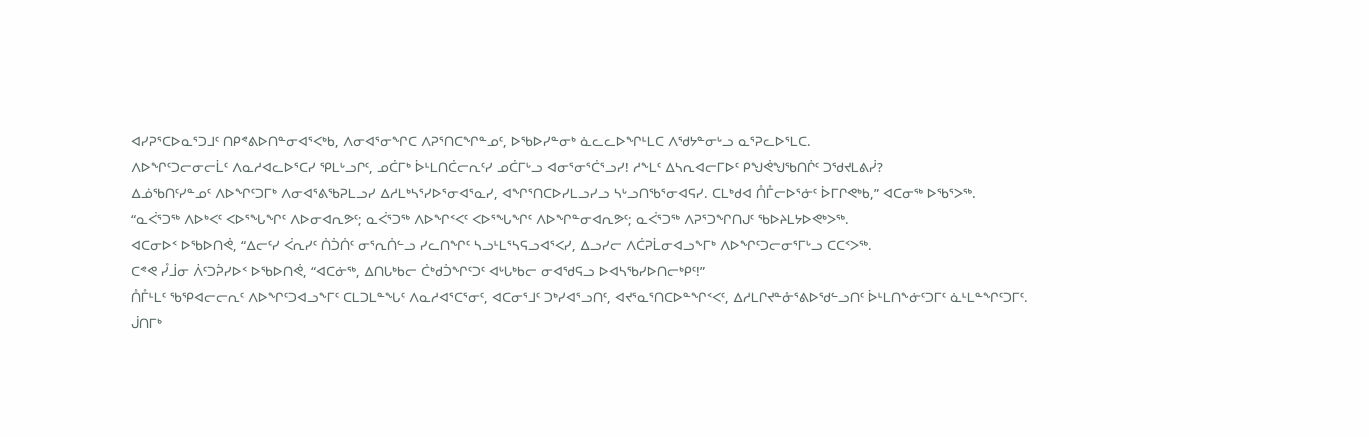ᐊᓯᕈᕐᑕᐅᓇᕐᑐᒧᑦ ᑎᑭᕝᕕᐅᑎᓐᓂᐊᕐᐸᒃᑲ, ᐱᓂᐊᕐᓂᖏᑕ ᐱᕈᕐᑎᑕᖏᓐᓄᑦ, ᐅᖃᐅᓯᓐᓂᒃ ᓈᓚᓚᐅᖏᒻᒪᑕ ᐱᖁᔭᓐᓂᒡᓗ ᓇᕐᕈᓚᐅᕐᒪᑕ.
ᐱᐅᖏᑦᑐᓕᓂᓕᒫᑦ ᐱᓇᓱᐊᓚᐅᕐᑕᓯ ᕿᒪᒡᓗᒋᑦ, ᓄᑖᒥᒃ ᐆᒻᒪᑎᑖᓕᕆᑦᓯ ᓄᑖᒥᒡᓗ ᐊᓂᕐᓂᕐᑖᕐᓗᓯ! ᓱᖕᒪᑦ ᐃᓴᕆᐊᓕᒥᐅᑦ ᑭᖑᕚᖑᖃᑎᒌᑦ ᑐᖁᔪᒪᕕᓰ?
ᐃᓅᖃᑎᑦᓯᓐᓄᑦ ᐱᐅᖏᑦᑐᒥᒃ ᐱᓂᐊᕐᕕᖃᕈᒪᓗᓯ ᐃᓱᒪᒃᓴᕐᓯᐅᕐᓂᐊᕐᓇᓯ, ᐊᖏᕐᑎᑕᐅᓯᒪᓗᓯᓗ ᓴᒡᓗᑎᖃᕐᓂᐊᕋᓯ. ᑕᒪᒃᑯᐊ ᑍᒤᓕᐅᕐᓃᑦ ᐆᒥᒋᕙᒃᑲ,” ᐊᑕᓂᖅ ᐅᖃᕐᐳᖅ.
“ᓇᐹᕐᑐᖅ ᐱᐅᒃᐸᑦ ᐸᐅᕐᖓᖏᑦ ᐱᐅᓂᐊᕆᕗᑦ; ᓇᐹᕐᑐᖅ ᐱᐅᖏᑉᐸᑦ ᐸᐅᕐᖓᖏᑦ ᐱᐅᖏᓐᓂᐊᕆᕗᑦ; ᓇᐹᕐᑐᖅ ᐱᕈᕐᑐᖏᑎᒍᑦ ᖃᐅᔨᒪᔭᐅᕙᒃᐳᖅ.
ᐊᑕᓂᐅᑉ ᐅᖃᐅᑎᕚ, “ᐃᓕᑦᓯ ᐹᕆᓯᑦ ᑏᑑᑏᑦ ᓂᕐᕆᑏᓪᓗ ᓯᓚᑎᖏᑦ ᓴᓗᒻᒪᕐᓴᕋᓗᐊᕐᐸᓯ, ᐃᓗᓯᓕ ᐱᑖᕈᒫᓂᐊᓗᖕᒥᒃ ᐱᐅᖏᑦᑐᓕᓂᕐᒥᒡᓗ ᑕᑕᑉᐳᖅ.
ᑕᕝᕙ ᓮᒨᓂ ᐲᑦᑐᕉᓯᐅᑉ ᐅᖃᐅᑎᕚ, “ᐊᑕᓃᖅ, ᐃᑎᒐᒃᑲᓕ ᑖᒃᑯᑑᖏᑦᑐᑦ ᐊᒡᒐᒃᑲᓕ ᓂᐊᖁᕋᓗ ᐅᐊᓴᖃᓯᐅᑎᓕᒃᑭᑦ!”
ᑍᒤᒻᒪᑦ ᖃᕿᐊᓕᓕᕆᑦ ᐱᐅᖏᑦᑐᐊᓗᖕᒥᑦ ᑕᒪᑐᒪᓐᖓᑦ ᐱᓇᓱᐊᕐᑕᕐᓂᑦ, ᐊᑕᓂᕐᒧᑦ ᑐᒃᓯᐊᕐᓗᑎᑦ, ᐊᔪᕐᓇᕐᑎᑕᐅᓐᖏᑉᐸᑦ, ᐃᓱᒪᒋᔪᓐᓁᕐᕕᐅᖁᓪᓗᑎᑦ ᐆᒻᒪᑎᖕᓃᑦᑐᒥᑦ ᓈᒻᒪᓐᖏᑦᑐᒥᑦ.
ᒎᑎᒥᒃ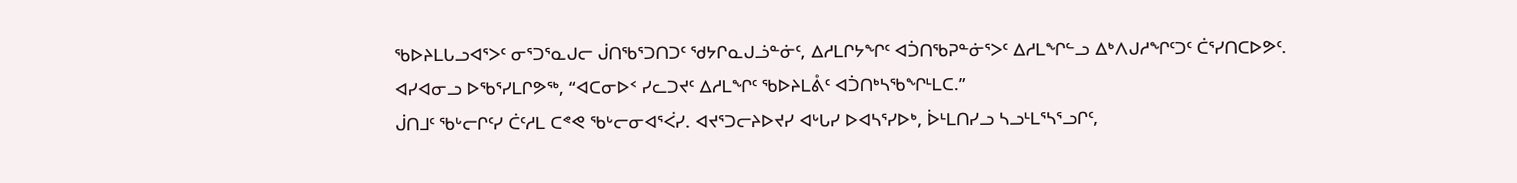ᖃᐅᔨᒪᒐᓗᐊᕐᐳᑦ ᓂᕐᑐᕐᓇᒍᓕ ᒎᑎᖃᕐᑐᑎᑐᑦ ᖁᔭᒋᓇᒍᓘᓐᓃᑦ, ᐃᓱᒪᒋᔭᖏᑦ ᐊᑑᑎᖃᕈᓐᓃᕐᐳᑦ ᐃᓱᒪᖏᓪᓗ ᐃᒃᐱᒍᓱᖏᑦᑐᑦ ᑖᕐᓯᑎᑕᐅᕗᑦ.
ᐊᓯᐊᓂᓗ ᐅᖃᕐᓯᒪᒋᕗᖅ, “ᐊᑕᓂᐅᑉ ᓯᓚᑐᔪᑦ ᐃᓱᒪᖏᑦ ᖃᐅᔨᒪᕔᑦ ᐊᑑᑎᒃᓴᖃᖏᒻᒪᑕ.”
ᒎᑎᒧᑦ ᖃᒡᓕᒋᑦᓯ ᑖᑦᓱᒪ ᑕᕝᕙ ᖃᒡᓕᓂᐊᕐᐹᓯ. ᐊᔪᕐᑐᓕᔨᐅᔪᓯ ᐊᒡᒐᓯ ᐅᐊᓴᕐᓯᐅᒃ, ᐆᒻᒪᑎᓯᓗ ᓴᓗᒻᒪᕐᓴᕐᓗᒋᑦ,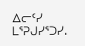ᐃᓕᑦᓯ ᒪᕐᕈᒍᓯᕐᑐᓯ.